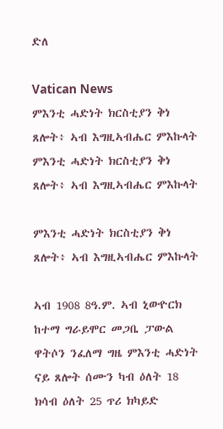ድለ

Vatican News
ምእንቲ ሓድነት ክርስቲያን ቅነ ጸሎት፥ ኣብ እግዚኣብሔር ምእኩላት ምእንቲ ሓድነት ክርስቲያን ቅነ ጸሎት፥ ኣብ እግዚኣብሔር ምእኩላት

ምእንቲ ሓድነት ክርስቲያን ቅነ ጸሎት፥ ኣብ እግዚኣብሔር ምእኩላት

ኣብ 1908 8ዓ.ም. ኣብ ኒውዮርክ ከተማ ግራይሞር መጋቤ ፓውል ዋትሶን ንፈለማ ግዜ ምእንቲ ሓድነት ናይ ጸሎት ሰሙን ካብ ዕለት 18 ክሳብ ዕለት 25 ጥሪ ክካይድ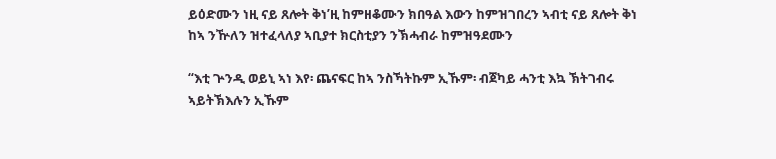ይዕድሙን ነዚ ናይ ጸሎት ቅነ’ዚ ከምዘቆሙን ክበዓል እውን ከምዝገበረን ኣብቲ ናይ ጸሎት ቅነ ከኣ ንዅለን ዝተፈላለያ ኣቢያተ ክርስቲያን ንኽሓብራ ከምዝዓደሙን

“እቲ ጕንዲ ወይኒ ኣነ እየ፡ ጨናፍር ከኣ ንስኻትኩም ኢኹም፡ ብጀካይ ሓንቲ እኳ ኽትገብሩ ኣይትኽእሉን ኢኹም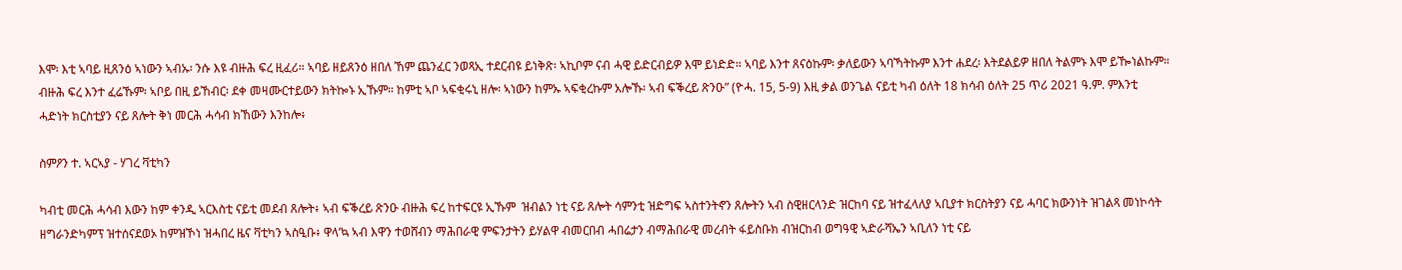እሞ፡ እቲ ኣባይ ዚጸንዕ ኣነውን ኣብኡ፡ ንሱ እዩ ብዙሕ ፍረ ዚፈሪ። ኣባይ ዘይጸንዕ ዘበለ ኸም ጨንፈር ንወጻኢ ተደርብዩ ይነቅጽ፡ ኣኪቦም ናብ ሓዊ ይድርብይዎ እሞ ይነድድ። ኣባይ እንተ ጸናዕኩም፡ ቃለይውን ኣባኻትኩም እንተ ሐደረ፡ እትደልይዎ ዘበለ ትልምኑ እሞ ይዀነልኩም። ብዙሕ ፍረ እንተ ፈሬኹም፡ ኣቦይ በዚ ይኸብር፡ ደቀ መዛሙርተይውን ክትኰኑ ኢኹም። ከምቲ ኣቦ ኣፍቂሩኒ ዘሎ፡ ኣነውን ከምኡ ኣፍቂረኩም አሎኹ፡ ኣብ ፍቕረይ ጽንዑ” (ዮሓ. 15, 5-9) እዚ ቃል ወንጌል ናይቲ ካብ ዕለት 18 ክሳብ ዕለት 25 ጥሪ 2021 ዓ.ም. ምእንቲ ሓድነት ክርስቲያን ናይ ጸሎት ቅነ መርሕ ሓሳብ ክኸውን እንከሎ፥

ስምዖን ተ. ኣርኣያ - ሃገረ ቫቲካን

ካብቲ መርሕ ሓሳብ እውን ከም ቀንዲ ኣርእስቲ ናይቲ መደብ ጸሎት፥ ኣብ ፍቕረይ ጽንዑ ብዙሕ ፍረ ከተፍርዩ ኢኹም  ዝብልን ነቲ ናይ ጸሎት ሳምንቲ ዝድግፍ ኣስተንትኖን ጸሎትን ኣብ ስዊዘርላንድ ዝርከባ ናይ ዝተፈላለያ ኣቢያተ ክርስትያን ናይ ሓባር ክውንነት ዝገልጻ መነኮሳት ዘግራንድካምፕ ዝተሰናደወኦ ከምዝኾነ ዝሓበረ ዜና ቫቲካን ኣስዒቡ፥ ዋላ’ኳ ኣብ እዋን ተወሸብን ማሕበራዊ ምፍንታትን ይሃልዋ ብመርበብ ሓበሬታን ብማሕበራዊ መረብት ፋይስቡክ ብዝርከብ ወግዓዊ ኣድራሻኤን ኣቢለን ነቲ ናይ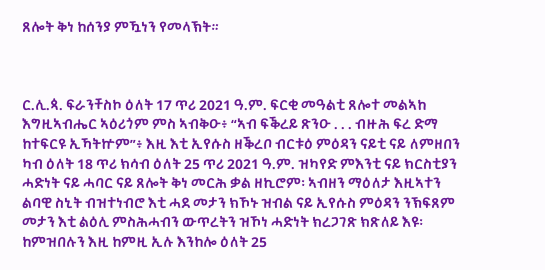ጸሎት ቅነ ከሰንያ ምዃነን የመላኽት።



ር.ሊ.ጳ. ፍራንቸስኮ ዕለት 17 ጥሪ 2021 ዓ.ም. ፍርቂ መዓልቲ ጸሎተ መልኣከ እግዚኣብሔር ኣዕሪጎም ምስ ኣብቅዑ፥ “ኣብ ፍቕረይ ጽንዑ . . . ብዙሕ ፍረ ድማ ከተፍርዩ ኢኻትኵም”፥ እዚ እቲ ኢየሱስ ዘቕረቦ ብርቱዕ ምዕዳን ናይቲ ናይ ለምዘበን ካብ ዕለት 18 ጥሪ ክሳብ ዕለት 25 ጥሪ 2021 ዓ.ም. ዝካየድ ምእንቲ ናይ ክርስቲያን ሓድነት ናይ ሓባር ናይ ጸሎት ቅነ መርሕ ቃል ዘኪሮም፡ ኣብዘን ማዕለታ እዚኣተን ልባዊ ስኒት ብዝተነብሮ እቲ ሓደ መታን ክኾኑ ዝብል ናይ ኢየሱስ ምዕዳን ንኽፍጸም መታን እቲ ልዕሊ ምስሕሓብን ውጥረትን ዝኾነ ሓድነት ክረጋገጽ ክጽለይ እዩ፡ ከምዝበሉን እዚ ከምዚ ኢሉ እንከሎ ዕለት 25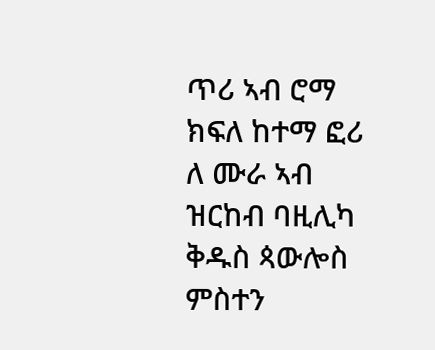ጥሪ ኣብ ሮማ ክፍለ ከተማ ፎሪ ለ ሙራ ኣብ ዝርከብ ባዚሊካ ቅዱስ ጳውሎስ ምስተን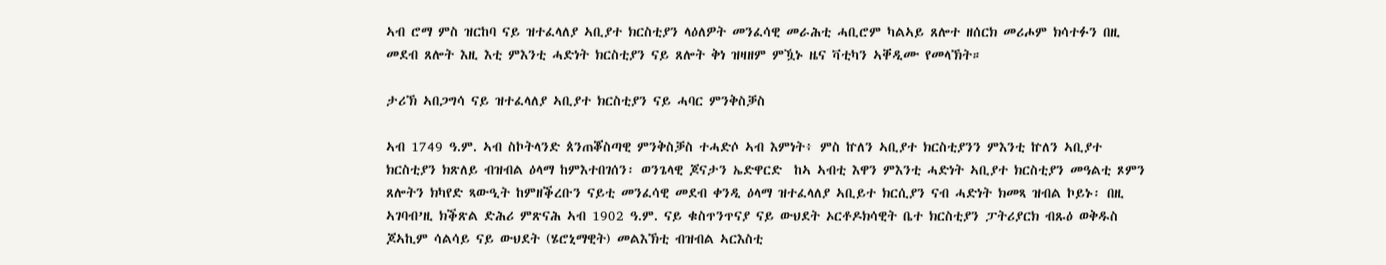ኣብ ሮማ ምስ ዝርከባ ናይ ዝተፈላለያ ኣቢያተ ክርስቲያን ላዕለዎት መንፈሳዊ መራሕቲ ሓቢሮም ካልኣይ ጸሎተ ዘሰርክ መሪሖም ክሳተፉን በዚ መደብ ጸሎት እዚ እቲ ምእንቲ ሓድነት ክርስቲያን ናይ ጸሎት ቅነ ዝዛዘም ምዃኑ ዜና ቫቲካን ኣቐዲሙ የመላኽት።

ታሪኽ ኣበጋግሳ ናይ ዝተፈላለያ ኣቢያተ ክርስቲያን ናይ ሓባር ምንቅስቓስ

ኣብ 1749 ዓ.ም. ኣብ ስኮትላንድ ጰንጠቖስጣዊ ምንቅስቓስ ተሓድሶ ኣብ እምነት፥ ምስ ኵለን ኣቢያተ ክርስቲያንን ምእንቲ ኵለን ኣቢያተ ክርስቲያን ክጽለይ ብዝብል ዕላማ ከምእተበገሰን፡ ወንጌላዊ ጆናታን ኤድዋርድ  ከኣ ኣብቲ እዋን ምእንቲ ሓድነት ኣቢያተ ክርስቲያን መዓልቲ ጾምን ጸሎትን ክካየድ ጻውዒት ከምዘቕረቡን ናይቲ መንፈሳዊ መደብ ቀንዲ ዕላማ ዝተፈላለያ ኣቢይተ ክርሲያን ናብ ሓድነት ክመጻ ዝብል ኮይኑ፡ በዚ ኣገባብ’ዚ ክቕጽል ድሕሪ ምጽናሕ ኣብ 1902 ዓ.ም. ናይ ቁስጥንጥናያ ናይ ውህደት ኦርቶዶክሳዊት ቤተ ክርስቲያን ፓትሪያርክ ብጹዕ ወቅዱስ ጆኣኪም ሳልሳይ ናይ ውህደት (ሄሮኒማዊት) መልእኽቲ ብዝብል ኣርእስቲ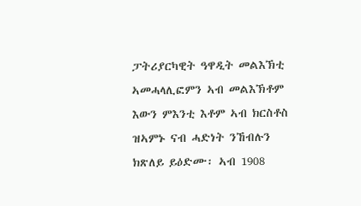ፓትሪያርካዊት ዓዋዲት መልእኽቲ ኣመሓላሊፎምን ኣብ መልእኽቶም እውን ምእንቲ እቶም ኣብ ክርስቶስ ዝኣምኑ ናብ ሓድነት ንኸብሉን ክጽለይ ይዕድሙ፡ ኣብ 1908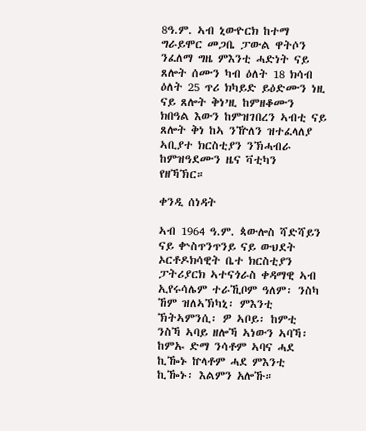8ዓ.ም. ኣብ ኒውዮርክ ከተማ ግራይሞር መጋቤ ፓውል ዋትሶን ንፈለማ ግዜ ምእንቲ ሓድነት ናይ ጸሎት ሰሙን ካብ ዕለት 18 ክሳብ ዕለት 25 ጥሪ ክካይድ ይዕድሙን ነዚ ናይ ጸሎት ቅነ’ዚ ከምዘቆሙን ክበዓል እውን ከምዝገበረን ኣብቲ ናይ ጸሎት ቅነ ከኣ ንዅለን ዝተፈላለያ ኣቢያተ ክርስቲያን ንኽሓብራ ከምዝዓደሙን ዜና ቫቲካን የዘኻኽር።

ቀንዲ ሰነዳት

ኣብ 1964 ዓ.ም. ጳውሎስ ሻድሻይን ናይ ቍስጥንጥንይ ናይ ውህደት ኦርቶዶክሳዊት ቤተ ክርስቲያን ፓትሪያርክ ኣተናጎራስ ቀዳማዊ ኣብ ኢየሩሳሌም ተራኺቦም ዓለም፡ ንስካ ኸም ዝለኣኽካኒ፡ ምእንቲ ኽትኣምንሲ፡ ዎ ኣቦይ፡ ከምቲ ንስኻ ኣባይ ዘሎኻ ኣነውን ኣባኻ፡ ከምኡ ድማ ንሳቶም ኣባና ሓደ ኪዀኑ ኵላቶም ሓደ ምእንቲ ኪዀኑ፡ እልምን አሎኹ።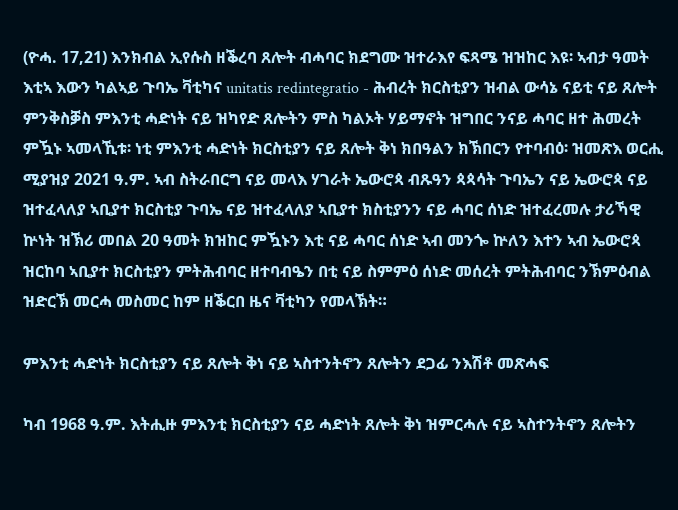(ዮሓ. 17,21) እንክብል ኢየሱስ ዘቕረባ ጸሎት ብሓባር ክደግሙ ዝተራእየ ፍጻሜ ዝዝከር እዩ፡ ኣብታ ዓመት እቲኣ እውን ካልኣይ ጉባኤ ቫቲካና unitatis redintegratio - ሕብረት ክርስቲያን ዝብል ውሳኔ ናይቲ ናይ ጸሎት ምንቅስቓስ ምእንቲ ሓድነት ናይ ዝካየድ ጸሎትን ምስ ካልኦት ሃይማኖት ዝግበር ንናይ ሓባር ዘተ ሕመረት ምዃኑ ኣመላኺቱ፡ ነቲ ምእንቲ ሓድነት ክርስቲያን ናይ ጸሎት ቅነ ክበዓልን ክኽበርን የተባብዕ፡ ዝመጽእ ወርሒ ሚያዝያ 2021 ዓ.ም. ኣብ ስትራበርግ ናይ መላእ ሃገራት ኤውሮጳ ብጹዓን ጳጳሳት ጉባኤን ናይ ኤውሮጳ ናይ ዝተፈላለያ ኣቢያተ ክርስቲያ ጉባኤ ናይ ዝተፈላለያ ኣቢያተ ክስቲያንን ናይ ሓባር ሰነድ ዝተፈረመሉ ታሪኻዊ ኵነት ዝኽሪ መበል 20 ዓመት ክዝከር ምዃኑን እቲ ናይ ሓባር ሰነድ ኣብ መንጐ ኵለን እተን ኣብ ኤውሮጳ ዝርከባ ኣቢያተ ክርስቲያን ምትሕብባር ዘተባብዔን በቲ ናይ ስምምዕ ሰነድ መሰረት ምትሕብባር ንኽምዕብል ዝድርኽ መርሓ መስመር ከም ዘቕርበ ዜና ቫቲካን የመላኽት።

ምእንቲ ሓድነት ክርስቲያን ናይ ጸሎት ቅነ ናይ ኣስተንትኖን ጸሎትን ደጋፊ ንእሽቶ መጽሓፍ

ካብ 1968 ዓ.ም. እትሒዙ ምእንቲ ክርስቲያን ናይ ሓድነት ጸሎት ቅነ ዝምርሓሉ ናይ ኣስተንትኖን ጸሎትን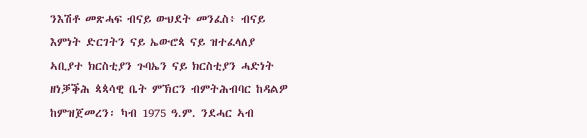ንእሽቶ መጽሓፍ ብናይ ውህደት መንፈስ፥ ብናይ እምነት ድርገትን ናይ ኤውሮጳ ናይ ዝተፈላለያ ኣቢያተ ክርስቲያን ጉባኤን ናይ ክርስቲያን ሓድነት ዘነቓቕሕ ጳጳሳዊ ቤት ምኽርን ብምትሕብባር ከዳልዎ ከምዝጀመረን፡ ካብ 1975 ዓ.ም. ንደሓር ኣብ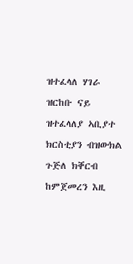ዝተፈላለ ሃገራ ዝርከቡ ናይ ዝተፈላለያ ኣቢያተ ክርስቲያን ብዝውክል ጉጅለ ክቐርብ ከምጀመረን እዚ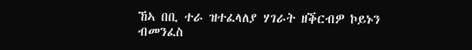ኸኣ በቢ ተራ ዝተፈላለያ ሃገራት ዘቕርብዎ ኮይኑን ብመንፈስ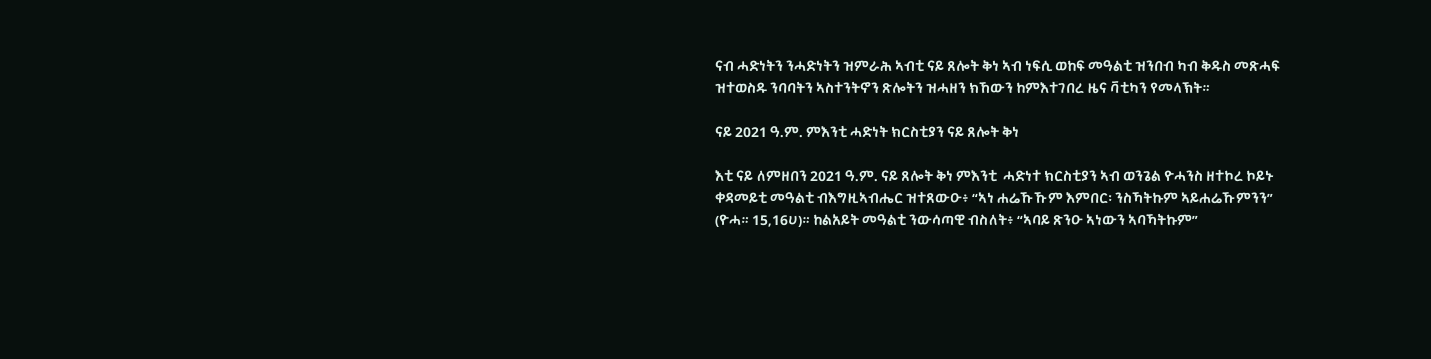ናብ ሓድነትን ንሓድነትን ዝምራሕ ኣብቲ ናይ ጸሎት ቅነ ኣብ ነፍሲ ወከፍ መዓልቲ ዝንበብ ካብ ቅዱስ መጽሓፍ ዝተወስዱ ንባባትን ኣስተንትኖን ጽሎትን ዝሓዘን ክኸውን ከምእተገበረ ዜና ቫቲካን የመላኽት።

ናይ 2021 ዓ.ም. ምእንቲ ሓድነት ክርስቲያን ናይ ጸሎት ቅነ

እቲ ናይ ለምዘበን 2021 ዓ.ም. ናይ ጸሎት ቅነ ምእንቲ  ሓድነተ ክርስቲያን ኣብ ወንጌል ዮሓንስ ዘተኮረ ኮይኑ ቀዳመይቲ መዓልቲ ብእግዚኣብሔር ዝተጸውዑ፥ “ኣነ ሐሬኹኹም እምበር፡ ንስኻትኩም ኣይሐሬኹምንን” (ዮሓ። 15,16ሀ)። ከልአይት መዓልቲ ንውሳጣዊ ብስለት፥ “ኣባይ ጽንዑ ኣነውን ኣባኻትኩም”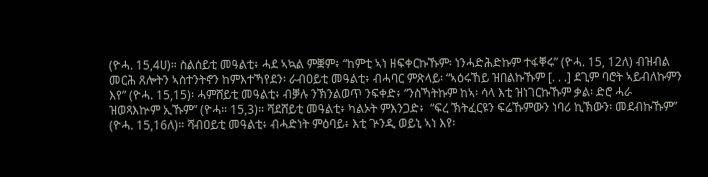(ዮሓ. 15,4ሀ)። ስልሰይቲ መዓልቲ፥ ሓደ ኣኳል ምቛም፥ “ከምቲ ኣነ ዘፍቀርኩኹም፡ ነንሓድሕድኩም ተፋቐሩ” (ዮሓ. 15, 12ለ) ብዝብል መርሕ ጸሎትን ኣስተንትኖን ከምእተኻየደን፡ ራብዐይቲ መዓልቲ፥ ብሓባር ምጽላይ፡ “ኣዕሩኸይ ዝበልኩኹም [. . .] ደጊም ባሮት ኣይብለኩምን እየ” (ዮሓ. 15,15)፡ ሓምሸይቲ መዓልቲ፥ ብቓሉ ንኽንልወጥ ንፍቀድ፥ “ንስኻትኩም ከኣ፡ ሳላ እቲ ዝነገርኩኹም ቃል፡ ድሮ ሓራ ዝወጻእኵም ኢኹም” (ዮሓ። 15,3)። ሻደሸይቲ መዓልቲ፥ ካልኦት ምእንጋድ፥  “ፍረ ኽትፈርዩን ፍሬኹምውን ነባሪ ኪኽውን፡ መደብኩኹም” (ዮሓ. 15,16ለ)። ሻብዐይቲ መዓልቲ፥ ብሓድነት ምዕባይ፥ እቲ ጕንዲ ወይኒ ኣነ እየ፡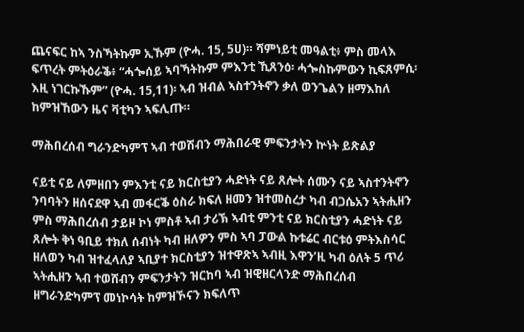ጨናፍር ከኣ ንስኻትኩም ኢኹም (ዮሓ. 15, 5ሀ)። ሻምነይቲ መዓልቲ፥ ምስ መላእ ፍጥረት ምትዕራቕ፥ “ሓጐሰይ ኣባኻትኩም ምእንቲ ኺጸንዕ፡ ሓጐስኩምውን ኪፍጸምሲ፡ እዚ ነገርኩኹም” (ዮሓ. 15,11)፡ ኣብ ዝብል ኣስተንትኖን ቃለ ወንጌልን ዘማእከለ ከምዝኸውን ዜና ቫቲካን ኣፍሊጡ።

ማሕበረሰብ ግራንድካምፕ ኣብ ተወሽብን ማሕበራዊ ምፍንታትን ኵነት ይጽልያ

ናይቲ ናይ ለምዘበን ምእንቲ ናይ ክርስቲያን ሓድነት ናይ ጸሎት ሰሙን ናይ ኣስተንትኖን ንባባትን ዘሰናደዋ ኣብ መፋርቕ ዕስራ ክፍለ ዘመን ዝተመስረታ ካብ ብጋሴአን ኣትሒዘን ምስ ማሕበረሰብ ታይዞ ኮነ ምስቶ ኣብ ታሪኽ ኣብቲ ምንቲ ናይ ክርስቲያን ሓድነት ናይ ጸሎት ቅነ ዓቢይ ተክለ ሰብነት ካብ ዘለዎን ምስ ኣባ ፓውል ኩቱሬር ብርቱዕ ምትእስሳር ዘለወን ካብ ዝተፈላለያ ኣቢያተ ክርስቲያን ዝተዋጽኣ ኣብዚ እዋን’ዚ ካብ ዕለት 5 ጥሪ ኣትሒዘን ኣብ ተወሸብን ምፍንታትን ዝርከባ ኣብ ዝዊዘርላንድ ማሕበረሰብ ዘግራንድካምፕ መነኮሳት ከምዝኾናን ክፍለጥ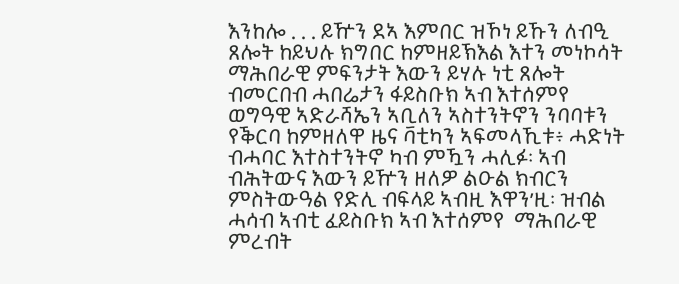እንከሎ . . . ይዅን ደኣ እምበር ዝኾነ ይኹን ለብዒ ጸሎት ከይህሉ ክግበር ከምዘይኽእል እተን መነኮሳት ማሕበራዊ ምፍንታት እውን ይሃሉ ነቲ ጸሎት ብመርበብ ሓበሬታን ፋይስቡክ ኣብ እተሰምየ ወግዓዊ ኣድራሻኤን ኣቢለን ኣስተንትኖን ንባባቱን የቕርባ ከምዘለዋ ዜና ቫቲካን ኣፍመላኺቱ፥ ሓድነት ብሓባር እተስተንትኖ ካብ ምዃን ሓሊፉ፡ ኣብ ብሕትውና እውን ይዅን ዘለዎ ልዑል ክብርን ምስትውዓል የድሊ ብፍላይ ኣብዚ እዋን’ዚ፡ ዝብል ሓሳብ ኣብቲ ፈይስቡክ ኣብ እተሰምየ  ማሕበራዊ ምረብት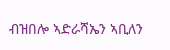ብዝበሎ ኣድራሻኤን ኣቢለን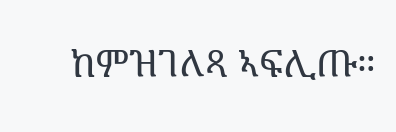ከምዝገለጻ ኣፍሊጡ።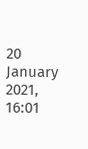20 January 2021, 16:01